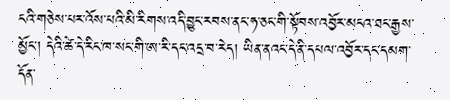ངའི་གཅེས་པར་འོས་པའི་མི་རིགས་འདི་བྱུང་རབས་ནང་ཧ་ཅང་གི་སྟོབས་འབྱོར་མངའ་ཐང་རྒྱས་མྱོང་། དེའི་ཚེ་དེ་རིང་ཁ་སང་གི་ཨ་རི་དང་འདྲ་བ་རེད། ཡིན་ནའང་དེ་ནི་དཔལ་འབྱོར་དང་དམག་དོན་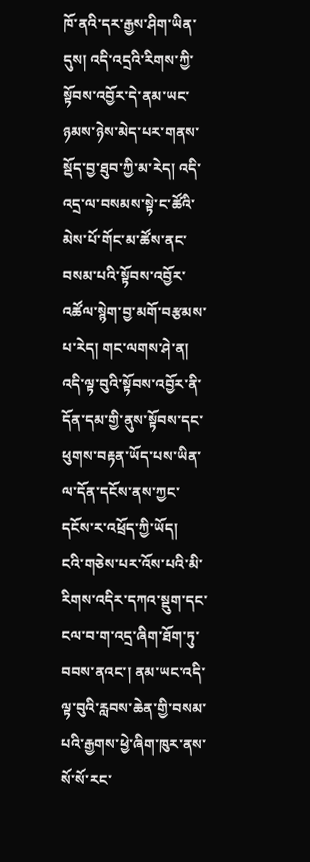ཁོ་ནའི་དར་རྒྱས་ཤིག་ཡིན་དུས། འདི་འདྲའི་རིགས་ཀྱི་སྟོབས་འབྱོར་དེ་ནམ་ཡང་ཉམས་ཉེས་མེད་པར་གནས་སྡོད་བྱ་ཐུབ་ཀྱི་མ་རེད། འདི་འདྲ་ལ་བསམས་སྟེ་ང་ཚོའི་མེས་པོ་གོང་མ་ཚོས་ནང་བསམ་པའི་སྟོབས་འབྱོར་འཚོལ་སྙེག་བྱ་མགོ་བརྩམས་པ་རེད། གང་ལགས་ཤེ་ན། འདི་ལྟ་བུའི་སྟོབས་འབྱོར་ནི་དོན་དམ་གྱི་ནུས་སྟོབས་དང་ཕུགས་བརྟན་ཡོད་པས་ཡིན་ལ་དོན་དངོས་ནས་ཀྱང་དངོས་ར་འཕྲོད་ཀྱི་ཡོད།
ངའི་གཅེས་པར་འོས་པའི་མི་རིགས་འདིར་དཀའ་སྡུག་དང་ངལ་བ་ག་འདྲ་ཞིག་ཐོག་ཏུ་བབས་ནའང་། ནམ་ཡང་འདི་
ལྟ་བུའི་རླབས་ཆེན་གྱི་བསམ་པའི་རྒྱགས་ཕྱེ་ཞིག་ཁུར་ནས་སོ་སོ་རང་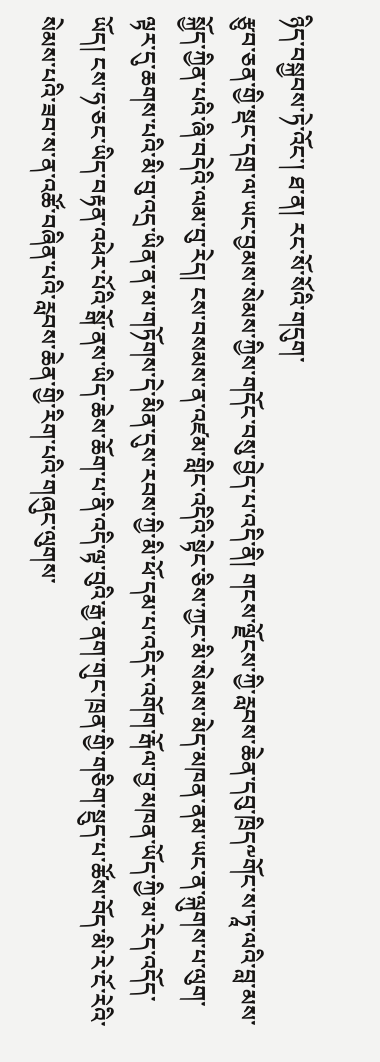ཉིད་བསྐྱབས་ཏེ་འོང་། ཐ་ན། རང་སོ་སོའི་གདུག་
རྩུབ་ཅན་གྱི་སྡང་དགྲ་ལ་ཡང་བྱམས་སེམས་ཀྱིས་གདོང་བསུ་བྱེད་པ་འདི་ནི། གངས་ལྗོངས་ཀྱི་རླབས་ཆེན་དབུ་ཁྲིད༸གོང་ས་ཏཱ་ལའི་བླ་མས་སྐྱོད་ཀྱིན་པའི་ཞི་བདེའི་ལམ་བུ་རེད། ངས་བསམས་ན་འཛམ་གླིང་འདིའི་སྟེང་ཅིས་ཀྱང་མི་སེམས་མེད་མཁན་ནམ་ཡང་ན་ལྐུགས་པ་ལུག་ལྟར་དུ་ཆགས་པའི་མི་བུ་འདྲ་ཡིན་ན་མ་གཏོགས་དེ་མིན་དུས་རབས་ཀྱི་མི་ཕོ་དམ་པ་འདིར་འགོག་རྒོལ་བྱ་མཁན་ཡོད་ཀྱི་མ་རེད་འདོད་ཡོད། ངས་ཧ་ཅང་ཡིད་བརྟན་འཕེར་པོའི་སྒོ་ནས་ཡིད་ཆེས་ཆོག་པ་ནི་འདི་ལྟ་བུའི་རྒྱ་ནག་གུང་ཁྲན་གྱི་གཅིག་སྡུད་པ་ཚོས་བོད་མི་རེ་ངོ་རེའི་སེམས་པའི་ཟབ་ས་ན་འཚོ་བཞིན་པའི་རླབས་ཆེན་གྱི་རིག་པའི་གཞུང་ལུགས་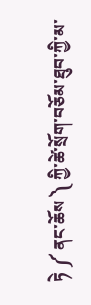ཏེ ༼ ནང་ཆོས ༽ ཀྱི་ཚེ་སྲོག་བཅོམ་ཐུབ་ཀྱི་མ་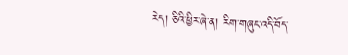རེད། ཅིའི་ཕྱིར་ཞེ་ན། རིག་གཞུང་འདི་བོད་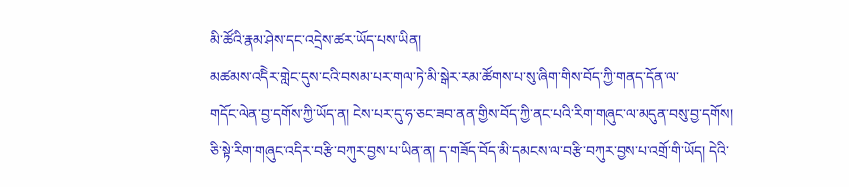མི་ཚོའི་རྣམ་ཤེས་དང་འདྲེས་ཚར་ཡོད་པས་ཡིན།
མཚམས་འདིེར་གླེང་དུས་ངའི་བསམ་པར་གལ་ཏེ་མི་སྒེར་རམ་ཚོགས་པ་སུ་ཞིག་གིས་བོད་ཀྱི་གནད་དོན་ལ་
གདོང་ལེན་བྱ་དགོས་ཀྱི་ཡོད་ན། ངེས་པར་དུ་ཧ་ཅང་ཟབ་ནན་གྱིས་བོད་ཀྱི་ནང་པའི་རིག་གཞུང་ལ་མདུན་བསུ་བྱ་དགོས།
ཅི་སྟེ་རིག་གཞུང་འདིར་བརྩི་བཀུར་བྱས་པ་ཡིན་ན། ད་གཟོད་བོད་མི་དམངས་ལ་བརྩི་བཀུར་བྱས་པ་འགྲོ་གི་ཡོད། དེའི་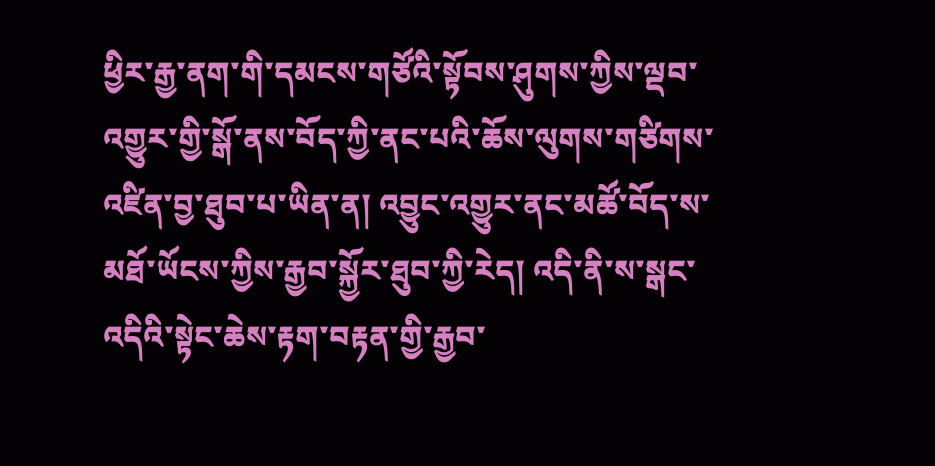ཕྱིར་རྒྱ་ནག་གི་དམངས་གཙོའི་སྟོབས་ཤུགས་ཀྱིས་ལྡབ་འགྱུར་གྱི་སྒོ་ནས་བོད་ཀྱི་ནང་པའི་ཆོས་ལུགས་གཙིགས་འཛིན་བྱ་ཐུབ་པ་ཡིན་ན། འབྱུང་འགྱུར་ནང་མཚོ་བོད་ས་མཐོ་ཡོངས་ཀྱིས་རྒྱབ་སྐྱོར་ཐུབ་ཀྱི་རེད། འདི་ནི་ས་སྒང་འདིའི་སྟེང་ཆེས་རྟག་བརྟན་གྱི་རྒྱབ་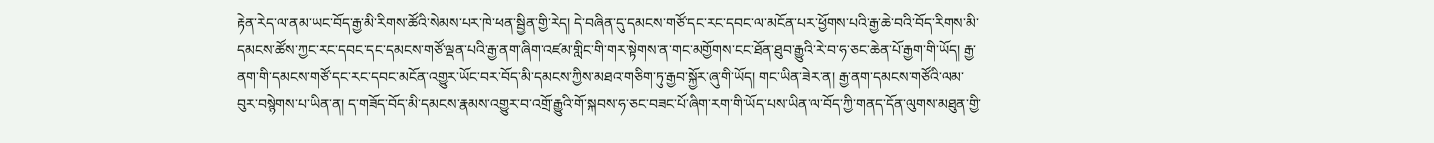རྟེན་རེད་ལ་ནམ་ཡང་བོད་རྒྱ་མི་རིགས་ཚོའི་སེམས་པར་ཁེ་ཕན་སྦྱིན་གྱི་རེད། དེ་བཞིན་དུ་དམངས་གཙོ་དང་རང་དབང་ལ་མངོན་པར་ཕྱོགས་པའི་རྒྱ་ཆེ་བའི་བོད་རིགས་མི་དམངས་ཚོས་ཀྱང་རང་དབང་དང་དམངས་གཙོ་ལྡན་པའི་རྒྱ་ནག་ཞིག་འཛམ་གླིང་གི་གར་སྟེགས་ན་གང་མགྱོགས་ངང་ཐོན་ཐུབ་རྒྱུའི་རེ་བ་ཧ་ཅང་ཆེན་པོ་རྒྱག་གི་ཡོད། རྒྱ་ནག་གི་དམངས་གཙོ་དང་རང་དབང་མངོན་འགྱུར་ཡོང་བར་བོད་མི་དམངས་ཀྱིས་མཐའ་གཅིག་ཏུ་རྒྱབ་སྐྱོར་ཞུ་གི་ཡོད། གང་ཡིན་ཟེར་ན། རྒྱ་ནག་དམངས་གཙོའི་ལམ་བུར་བསྙེགས་པ་ཡིན་ན། ད་གཟོད་བོད་མི་དམངས་རྣམས་འགྱུར་བ་འགྲོ་རྒྱུའི་གོ་སྐབས་ཧ་ཅང་བཟང་པོ་ཞིག་རག་གི་ཡོད་པས་ཡིན་ལ་བོད་ཀྱི་གནད་དོན་ལུགས་མཐུན་གྱི་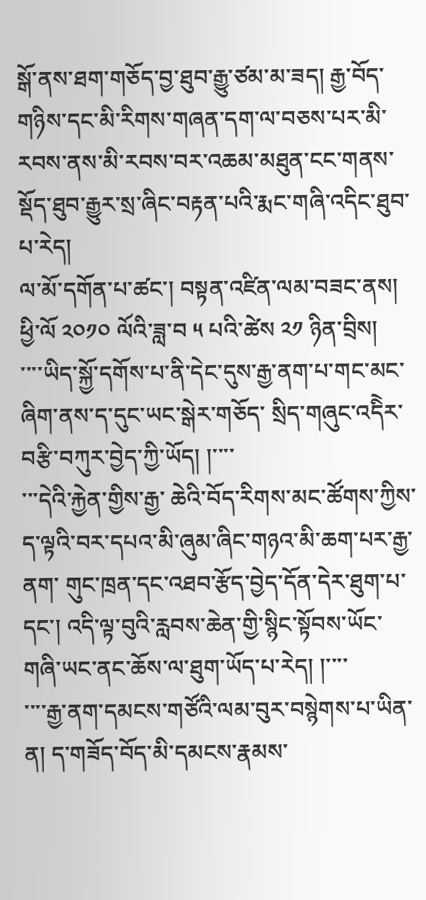སྒོ་ནས་ཐག་གཅོད་བྱ་ཐུབ་རྒྱུ་ཙམ་མ་ཟད། རྒྱ་བོད་གཉིས་དང་མི་རིགས་གཞན་དག་ལ་བཅས་པར་མི་རབས་ནས་མི་རབས་བར་འཆམ་མཐུན་ངང་གནས་སྡོད་ཐུབ་རྒྱུར་སྲ་ཞིང་བརྟན་པའི་རྨང་གཞི་འདིང་ཐུབ་པ་རེད།
ལ་མོ་དགོན་པ་ཚང་། བསྟན་འཛིན་ལམ་བཟང་ནས།
ཕྱི་ལོ ༢༠༡༠ ལོའི་ཟླ་བ ༥ པའི་ཚེས ༢༡ ཉིན་བྲིས།
་་་་ཡིད་སྐྱོ་དགོས་པ་ནི་དེང་དུས་རྒྱ་ནག་པ་གང་མང་ཞིག་ནས་ད་དུང་ཡང་སྒེར་གཅོད་ སྲིད་གཞུང་འདིེར་བརྩི་བཀུར་བྱེད་ཀྱི་ཡོད། །་་་་
་་་དེའི་རྐྱེན་གྱིས་རྒྱ་ ཆེའི་བོད་རིགས་མང་ཚོགས་ཀྱིས་ད་ལྟའི་བར་དཔའ་མི་ཞུམ་ཞིང་གཉའ་མི་ཆག་པར་རྒྱ་ནག་ གུང་ཁྲན་དང་འཐབ་རྩོད་བྱེད་དོན་དེར་ཐུག་པ་དང་། འདི་ལྟ་བུའི་རླབས་ཆེན་གྱི་སྙིང་སྟོབས་ཡོང་གཞི་ཡང་ནང་ཆོས་ལ་ཐུག་ཡོད་པ་རེད། །་་་་
་་་་རྒྱ་ནག་དམངས་གཙོའི་ལམ་བུར་བསྙེགས་པ་ཡིན་ན། ད་གཟོད་བོད་མི་དམངས་རྣམས་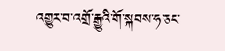འགྱུར་བ་འགྲོ་རྒྱུའི་གོ་སྐབས་ཧ་ཅང་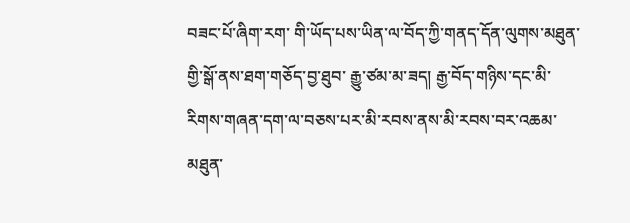བཟང་པོ་ཞིག་རག་ གི་ཡོད་པས་ཡིན་ལ་བོད་ཀྱི་གནད་དོན་ལུགས་མཐུན་གྱི་སྒོ་ནས་ཐག་གཅོད་བྱ་ཐུབ་ རྒྱུ་ཙམ་མ་ཟད། རྒྱ་བོད་གཉིས་དང་མི་རིགས་གཞན་དག་ལ་བཅས་པར་མི་རབས་ནས་མི་རབས་བར་འཆམ་མཐུན་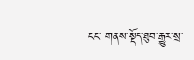ངང་ གནས་སྡོད་ཐུབ་རྒྱུར་སྲ་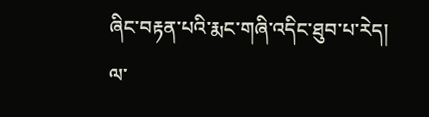ཞིང་བརྟན་པའི་རྨང་གཞི་འདིང་ཐུབ་པ་རེད།
ལ་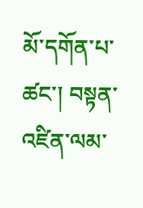མོ་དགོན་པ་ཚང་། བསྟན་འཛིན་ལམ་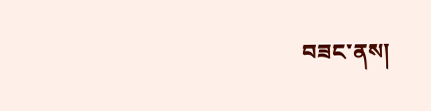བཟང་ནས།